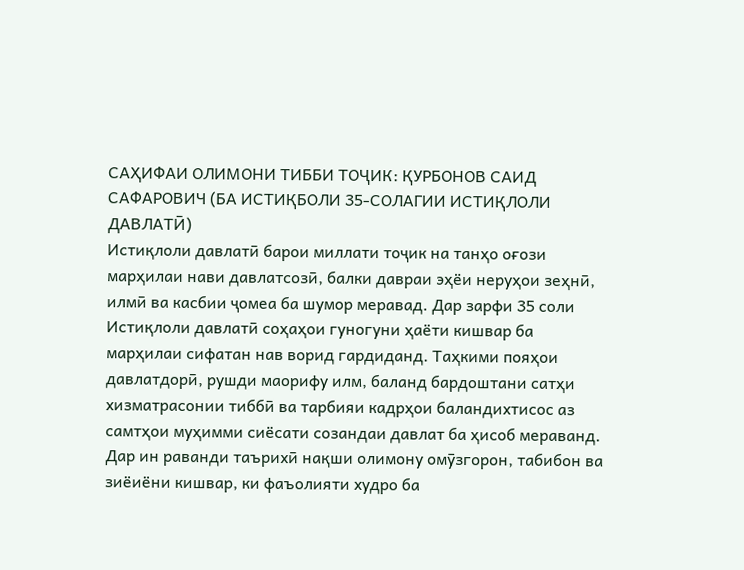САҲИФАИ ОЛИМОНИ ТИББИ ТОҶИК: ҚУРБОНОВ САИД САФАРОВИЧ (БА ИСТИҚБОЛИ 35-СОЛАГИИ ИСТИҚЛОЛИ ДАВЛАТӢ)
Истиқлоли давлатӣ барои миллати тоҷик на танҳо оғози марҳилаи нави давлатсозӣ, балки давраи эҳёи неруҳои зеҳнӣ, илмӣ ва касбии ҷомеа ба шумор меравад. Дар зарфи 35 соли Истиқлоли давлатӣ соҳаҳои гуногуни ҳаёти кишвар ба марҳилаи сифатан нав ворид гардиданд. Таҳкими пояҳои давлатдорӣ, рушди маорифу илм, баланд бардоштани сатҳи хизматрасонии тиббӣ ва тарбияи кадрҳои баландихтисос аз самтҳои муҳимми сиёсати созандаи давлат ба ҳисоб мераванд. Дар ин раванди таърихӣ нақши олимону омӯзгорон, табибон ва зиёиёни кишвар, ки фаъолияти худро ба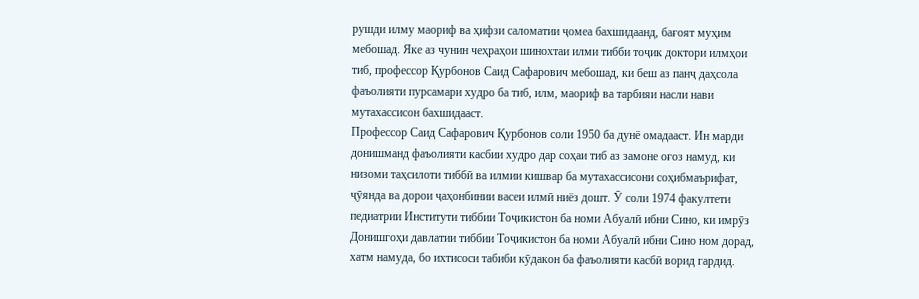рушди илму маориф ва ҳифзи саломатии ҷомеа бахшидаанд, бағоят муҳим мебошад. Яке аз чунин чеҳраҳои шинохтаи илми тибби тоҷик доктори илмҳои тиб, профессор Қурбонов Саид Сафарович мебошад, ки беш аз панҷ даҳсола фаъолияти пурсамари худро ба тиб, илм, маориф ва тарбияи насли нави мутахассисон бахшидааст.
Профессор Саид Сафарович Қурбонов соли 1950 ба дунё омадааст. Ин марди донишманд фаъолияти касбии худро дар соҳаи тиб аз замоне оғоз намуд, ки низоми таҳсилоти тиббӣ ва илмии кишвар ба мутахассисони соҳибмаърифат, ҷӯянда ва дорои ҷаҳонбинии васеи илмӣ ниёз дошт. Ӯ соли 1974 факултети педиатрии Институти тиббии Тоҷикистон ба номи Абуалӣ ибни Сино, ки имрӯз Донишгоҳи давлатии тиббии Тоҷикистон ба номи Абуалӣ ибни Сино ном дорад, хатм намуда, бо ихтисоси табиби кӯдакон ба фаъолияти касбӣ ворид гардид.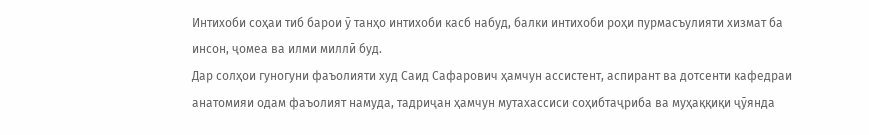Интихоби соҳаи тиб барои ӯ танҳо интихоби касб набуд, балки интихоби роҳи пурмасъулияти хизмат ба инсон, ҷомеа ва илми миллӣ буд.
Дар солҳои гуногуни фаъолияти худ Саид Сафарович ҳамчун ассистент, аспирант ва дотсенти кафедраи анатомияи одам фаъолият намуда, тадриҷан ҳамчун мутахассиси соҳибтаҷриба ва муҳаққиқи ҷӯянда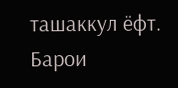ташаккул ёфт. Барои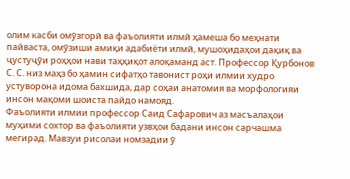олим касби омӯзгорӣ ва фаъолияти илмӣ ҳамеша бо меҳнати пайваста, омӯзиши амиқи адабиёти илмӣ, мушоҳидаҳои дақиқ ва ҷустуҷӯи роҳҳои нави таҳқиқот алоқаманд аст. Профессор Қурбонов С. С. низ маҳз бо ҳамин сифатҳо тавонист роҳи илмии худро устуворона идома бахшида, дар соҳаи анатомия ва морфологияи инсон мақоми шоиста пайдо намояд.
Фаъолияти илмии профессор Саид Сафарович аз масъалаҳои муҳими сохтор ва фаъолияти узвҳои бадани инсон сарчашма мегирад. Мавзуи рисолаи номзадии ӯ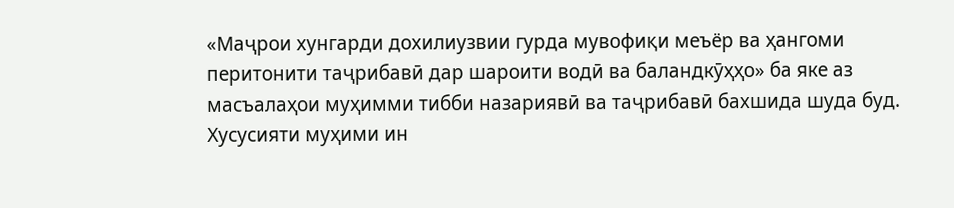«Маҷрои хунгарди дохилиузвии гурда мувофиқи меъёр ва ҳангоми перитонити таҷрибавӣ дар шароити водӣ ва баландкӯҳҳо» ба яке аз масъалаҳои муҳимми тибби назариявӣ ва таҷрибавӣ бахшида шуда буд. Хусусияти муҳими ин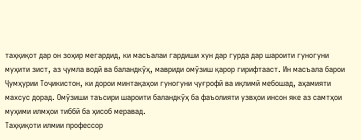таҳқиқот дар он зоҳир мегардид, ки масъалаи гардиши хун дар гурда дар шароити гуногуни муҳити зист, аз ҷумла водӣ ва баландкӯҳ, мавриди омӯзиш қарор гирифтааст. Ин масъала барои Ҷумҳурии Тоҷикистон, ки дорои минтақаҳои гуногуни ҷуғрофӣ ва иқлимӣ мебошад, аҳамияти махсус дорад. Омӯзиши таъсири шароити баландкӯҳ ба фаъолияти узвҳои инсон яке аз самтҳои муҳими илмҳои тиббӣ ба ҳисоб меравад.
Таҳқиқоти илмии профессор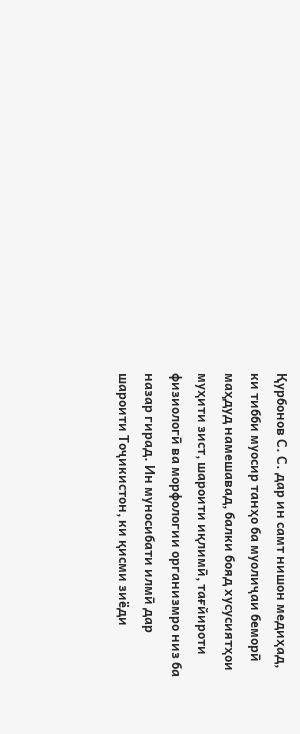Қурбонов С. С. дар ин самт нишон медиҳад, ки тибби муосир танҳо ба муолиҷаи беморӣ маҳдуд намешавад, балки бояд хусусиятҳои муҳити зист, шароити иқлимӣ, тағйироти физиологӣ ва морфологии организмро низ ба назар гирад. Ин муносибати илмӣ дар шароити Тоҷикистон, ки қисми зиёди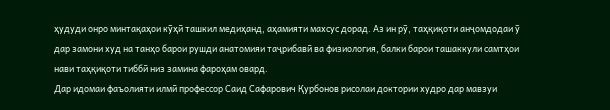ҳудуди онро минтақаҳои кӯҳӣ ташкил медиҳанд, аҳамияти махсус дорад. Аз ин рӯ, таҳқиқоти анҷомдодаи ӯ дар замони худ на танҳо барои рушди анатомияи таҷрибавӣ ва физиология, балки барои ташаккули самтҳои нави таҳқиқоти тиббӣ низ замина фароҳам овард.
Дар идомаи фаъолияти илмӣ профессор Саид Сафарович Қурбонов рисолаи доктории худро дар мавзуи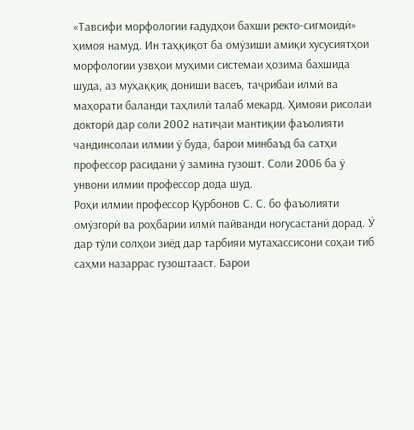«Тавсифи морфологии ғадудҳои бахши ректо-сигмоидӣ» ҳимоя намуд. Ин таҳқиқот ба омӯзиши амиқи хусусиятҳои морфологии узвҳои муҳими системаи ҳозима бахшида шуда, аз муҳаққиқ дониши васеъ, таҷрибаи илмӣ ва маҳорати баланди таҳлилӣ талаб мекард. Ҳимояи рисолаи докторӣ дар соли 2002 натиҷаи мантиқии фаъолияти чандинсолаи илмии ӯ буда, барои минбаъд ба сатҳи профессор расидани ӯ замина гузошт. Соли 2006 ба ӯ унвони илмии профессор дода шуд.
Роҳи илмии профессор Қурбонов С. С. бо фаъолияти омӯзгорӣ ва роҳбарии илмӣ пайванди ногусастанӣ дорад. Ӯ дар тӯли солҳои зиёд дар тарбияи мутахассисони соҳаи тиб саҳми назаррас гузоштааст. Барои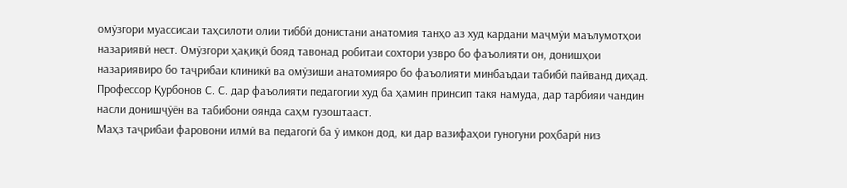омӯзгори муассисаи таҳсилоти олии тиббӣ донистани анатомия танҳо аз худ кардани маҷмӯи маълумотҳои назариявӣ нест. Омӯзгори ҳақиқӣ бояд тавонад робитаи сохтори узвро бо фаъолияти он, донишҳои назариявиро бо таҷрибаи клиникӣ ва омӯзиши анатомияро бо фаъолияти минбаъдаи табибӣ пайванд диҳад. Профессор Қурбонов С. С. дар фаъолияти педагогии худ ба ҳамин принсип такя намуда, дар тарбияи чандин насли донишҷӯён ва табибони оянда саҳм гузоштааст.
Маҳз таҷрибаи фаровони илмӣ ва педагогӣ ба ӯ имкон дод, ки дар вазифаҳои гуногуни роҳбарӣ низ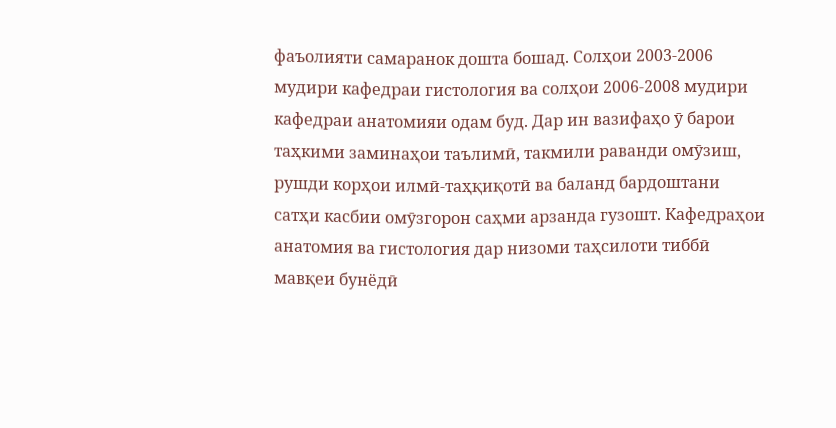фаъолияти самаранок дошта бошад. Солҳои 2003-2006 мудири кафедраи гистология ва солҳои 2006-2008 мудири кафедраи анатомияи одам буд. Дар ин вазифаҳо ӯ барои таҳкими заминаҳои таълимӣ, такмили раванди омӯзиш, рушди корҳои илмӣ-таҳқиқотӣ ва баланд бардоштани сатҳи касбии омӯзгорон саҳми арзанда гузошт. Кафедраҳои анатомия ва гистология дар низоми таҳсилоти тиббӣ мавқеи бунёдӣ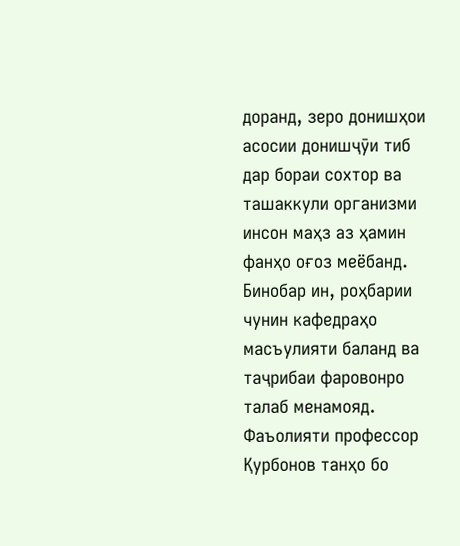доранд, зеро донишҳои асосии донишҷӯи тиб дар бораи сохтор ва ташаккули организми инсон маҳз аз ҳамин фанҳо оғоз меёбанд. Бинобар ин, роҳбарии чунин кафедраҳо масъулияти баланд ва таҷрибаи фаровонро талаб менамояд.
Фаъолияти профессор Қурбонов танҳо бо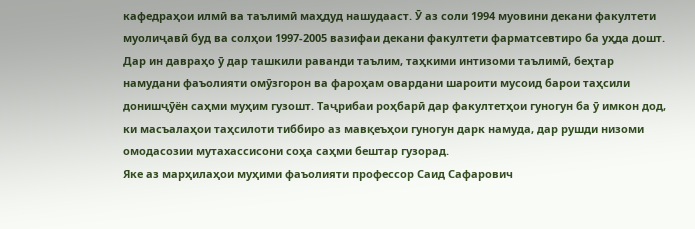кафедраҳои илмӣ ва таълимӣ маҳдуд нашудааст. Ӯ аз соли 1994 муовини декани факултети муолиҷавӣ буд ва солҳои 1997-2005 вазифаи декани факултети фарматсевтиро ба уҳда дошт. Дар ин давраҳо ӯ дар ташкили раванди таълим, таҳкими интизоми таълимӣ, беҳтар намудани фаъолияти омӯзгорон ва фароҳам овардани шароити мусоид барои таҳсили донишҷӯён саҳми муҳим гузошт. Таҷрибаи роҳбарӣ дар факултетҳои гуногун ба ӯ имкон дод, ки масъалаҳои таҳсилоти тиббиро аз мавқеъҳои гуногун дарк намуда, дар рушди низоми омодасозии мутахассисони соҳа саҳми бештар гузорад.
Яке аз марҳилаҳои муҳими фаъолияти профессор Саид Сафарович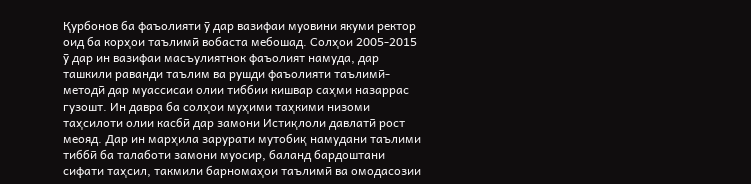Қурбонов ба фаъолияти ӯ дар вазифаи муовини якуми ректор оид ба корҳои таълимӣ вобаста мебошад. Солҳои 2005-2015 ӯ дар ин вазифаи масъулиятнок фаъолият намуда, дар ташкили раванди таълим ва рушди фаъолияти таълимӣ-методӣ дар муассисаи олии тиббии кишвар саҳми назаррас гузошт. Ин давра ба солҳои муҳими таҳкими низоми таҳсилоти олии касбӣ дар замони Истиқлоли давлатӣ рост меояд. Дар ин марҳила зарурати мутобиқ намудани таълими тиббӣ ба талаботи замони муосир, баланд бардоштани сифати таҳсил, такмили барномаҳои таълимӣ ва омодасозии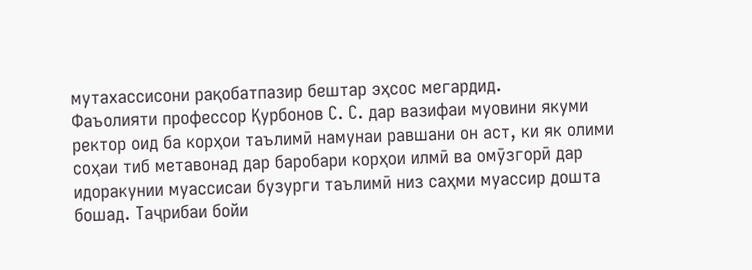мутахассисони рақобатпазир бештар эҳсос мегардид.
Фаъолияти профессор Қурбонов С. С. дар вазифаи муовини якуми ректор оид ба корҳои таълимӣ намунаи равшани он аст, ки як олими соҳаи тиб метавонад дар баробари корҳои илмӣ ва омӯзгорӣ дар идоракунии муассисаи бузурги таълимӣ низ саҳми муассир дошта бошад. Таҷрибаи бойи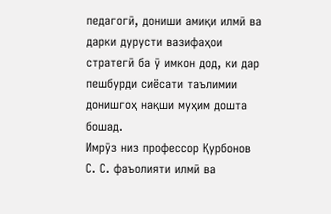педагогӣ, дониши амиқи илмӣ ва дарки дурусти вазифаҳои стратегӣ ба ӯ имкон дод, ки дар пешбурди сиёсати таълимии донишгоҳ нақши муҳим дошта бошад.
Имрӯз низ профессор Қурбонов С. С. фаъолияти илмӣ ва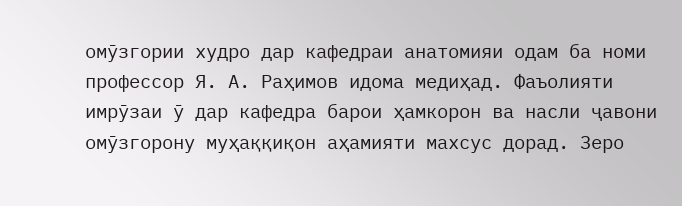омӯзгории худро дар кафедраи анатомияи одам ба номи профессор Я. А. Раҳимов идома медиҳад. Фаъолияти имрӯзаи ӯ дар кафедра барои ҳамкорон ва насли ҷавони омӯзгорону муҳаққиқон аҳамияти махсус дорад. Зеро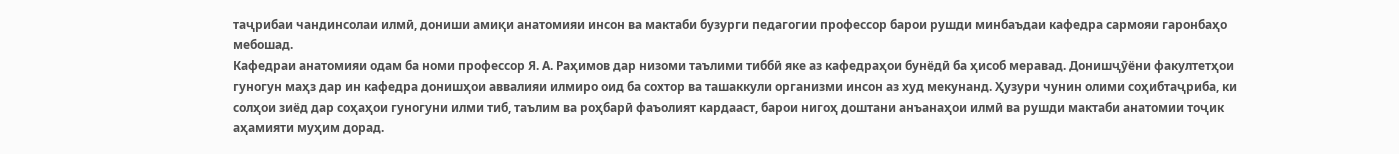таҷрибаи чандинсолаи илмӣ, дониши амиқи анатомияи инсон ва мактаби бузурги педагогии профессор барои рушди минбаъдаи кафедра сармояи гаронбаҳо мебошад.
Кафедраи анатомияи одам ба номи профессор Я. А. Раҳимов дар низоми таълими тиббӣ яке аз кафедраҳои бунёдӣ ба ҳисоб меравад. Донишҷӯёни факултетҳои гуногун маҳз дар ин кафедра донишҳои аввалияи илмиро оид ба сохтор ва ташаккули организми инсон аз худ мекунанд. Ҳузури чунин олими соҳибтаҷриба, ки солҳои зиёд дар соҳаҳои гуногуни илми тиб, таълим ва роҳбарӣ фаъолият кардааст, барои нигоҳ доштани анъанаҳои илмӣ ва рушди мактаби анатомии тоҷик аҳамияти муҳим дорад.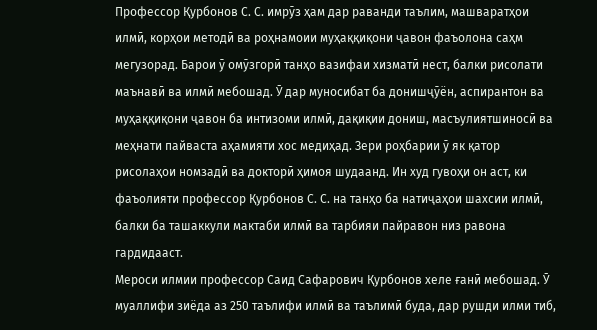Профессор Қурбонов С. С. имрӯз ҳам дар раванди таълим, машваратҳои илмӣ, корҳои методӣ ва роҳнамоии муҳаққиқони ҷавон фаъолона саҳм мегузорад. Барои ӯ омӯзгорӣ танҳо вазифаи хизматӣ нест, балки рисолати маънавӣ ва илмӣ мебошад. Ӯ дар муносибат ба донишҷӯён, аспирантон ва муҳаққиқони ҷавон ба интизоми илмӣ, дақиқии дониш, масъулиятшиносӣ ва меҳнати пайваста аҳамияти хос медиҳад. Зери роҳбарии ӯ як қатор рисолаҳои номзадӣ ва докторӣ ҳимоя шудаанд. Ин худ гувоҳи он аст, ки фаъолияти профессор Қурбонов С. С. на танҳо ба натиҷаҳои шахсии илмӣ, балки ба ташаккули мактаби илмӣ ва тарбияи пайравон низ равона гардидааст.
Мероси илмии профессор Саид Сафарович Қурбонов хеле ғанӣ мебошад. Ӯ муаллифи зиёда аз 250 таълифи илмӣ ва таълимӣ буда, дар рушди илми тиб,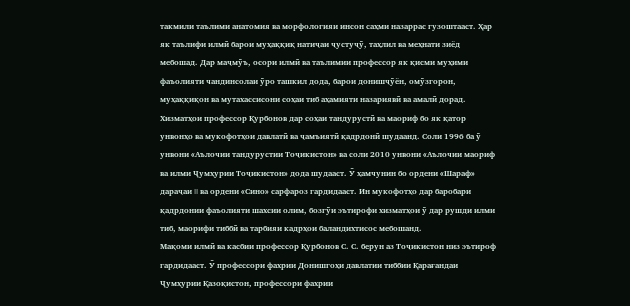такмили таълими анатомия ва морфологияи инсон саҳми назаррас гузоштааст. Ҳар як таълифи илмӣ барои муҳаққиқ натиҷаи ҷустуҷӯ, таҳлил ва меҳнати зиёд мебошад. Дар маҷмӯъ, осори илмӣ ва таълимии профессор як қисми муҳими фаъолияти чандинсолаи ӯро ташкил дода, барои донишҷӯён, омӯзгорон, муҳаққиқон ва мутахассисони соҳаи тиб аҳамияти назариявӣ ва амалӣ дорад.
Хизматҳои профессор Қурбонов дар соҳаи тандурустӣ ва маориф бо як қатор унвонҳо ва мукофотҳои давлатӣ ва ҷамъиятӣ қадрдонӣ шудаанд. Соли 1996 ба ӯ унвони «Аълочии тандурустии Тоҷикистон» ва соли 2010 унвони «Аълочии маориф ва илми Ҷумҳурии Тоҷикистон» дода шудааст. Ӯ ҳамчунин бо ордени «Шараф» дараҷаи II ва ордени «Сино» сарфароз гардидааст. Ин мукофотҳо дар баробари қадрдонии фаъолияти шахсии олим, бозгӯи эътирофи хизматҳои ӯ дар рушди илми тиб, маорифи тиббӣ ва тарбияи кадрҳои баландихтисос мебошанд.
Мақоми илмӣ ва касбии профессор Қурбонов С. С. берун аз Тоҷикистон низ эътироф гардидааст. Ӯ профессори фахрии Донишгоҳи давлатии тиббии Қарағандаи Ҷумҳурии Қазоқистон, профессори фахрии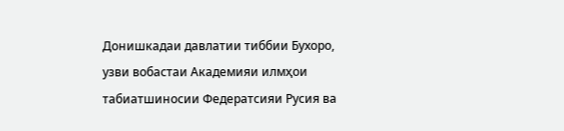Донишкадаи давлатии тиббии Бухоро, узви вобастаи Академияи илмҳои табиатшиносии Федератсияи Русия ва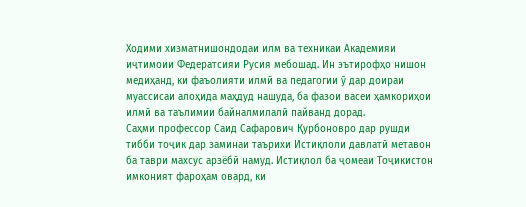Ходими хизматнишондодаи илм ва техникаи Академияи иҷтимоии Федератсияи Русия мебошад. Ин эътирофҳо нишон медиҳанд, ки фаъолияти илмӣ ва педагогии ӯ дар доираи муассисаи алоҳида маҳдуд нашуда, ба фазои васеи ҳамкориҳои илмӣ ва таълимии байналмилалӣ пайванд дорад.
Саҳми профессор Саид Сафарович Қурбоновро дар рушди тибби тоҷик дар заминаи таърихи Истиқлоли давлатӣ метавон ба таври махсус арзёбӣ намуд. Истиқлол ба ҷомеаи Тоҷикистон имконият фароҳам овард, ки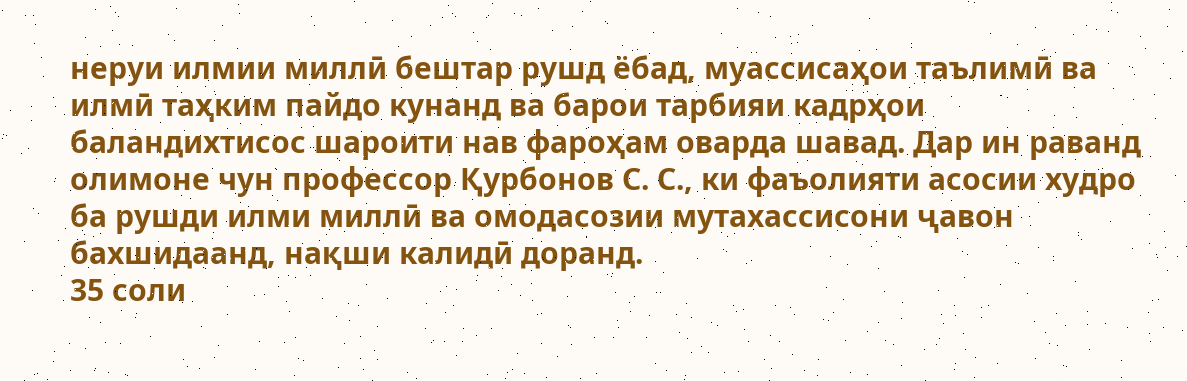неруи илмии миллӣ бештар рушд ёбад, муассисаҳои таълимӣ ва илмӣ таҳким пайдо кунанд ва барои тарбияи кадрҳои баландихтисос шароити нав фароҳам оварда шавад. Дар ин раванд олимоне чун профессор Қурбонов С. С., ки фаъолияти асосии худро ба рушди илми миллӣ ва омодасозии мутахассисони ҷавон бахшидаанд, нақши калидӣ доранд.
35 соли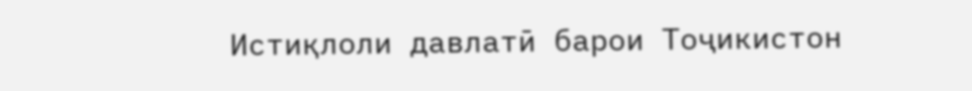Истиқлоли давлатӣ барои Тоҷикистон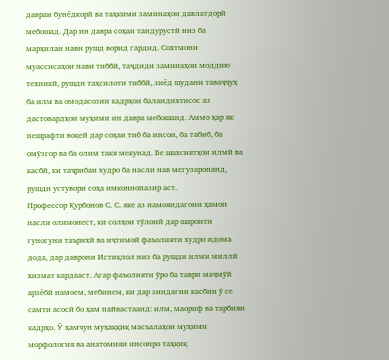давраи бунёдкорӣ ва таҳкими заминаҳои давлатдорӣ мебошад. Дар ин давра соҳаи тандурустӣ низ ба марҳилаи нави рушд ворид гардид. Сохтмони муассисаҳои нави тиббӣ, таҷдиди заминаҳои моддию техникӣ, рушди таҳсилоти тиббӣ, зиёд шудани таваҷҷуҳ ба илм ва омодасозии кадрҳои баландихтисос аз дастовардҳои муҳими ин давра мебошанд. Аммо ҳар як пешрафти воқеӣ дар соҳаи тиб ба инсон, ба табиб, ба омӯзгор ва ба олим такя мекунад. Бе шахсиятҳои илмӣ ва касбӣ, ки таҷрибаи худро ба насли нав мегузаронанд, рушди устувори соҳа имконнопазир аст.
Профессор Қурбонов С. С. яке аз намояндагони ҳамон насли олимонест, ки солҳои тӯлонӣ дар шароити гуногуни таърихӣ ва иҷтимоӣ фаъолияти худро идома дода, дар даврони Истиқлол низ ба рушди илми миллӣ хизмат кардааст. Агар фаъолияти ӯро ба таври маҷмӯӣ арзёбӣ намоем, мебинем, ки дар зиндагии касбии ӯ се самти асосӣ бо ҳам пайвастаанд: илм, маориф ва тарбияи кадрҳо. Ӯ ҳамчун муҳаққиқ масъалаҳои муҳими морфология ва анатомияи инсонро таҳқиқ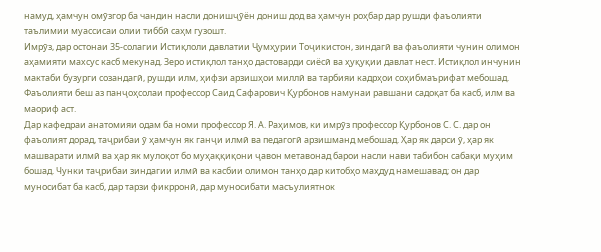намуд, ҳамчун омӯзгор ба чандин насли донишҷӯён дониш дод ва ҳамчун роҳбар дар рушди фаъолияти таълимии муассисаи олии тиббӣ саҳм гузошт.
Имрӯз, дар остонаи 35-солагии Истиқлоли давлатии Ҷумҳурии Тоҷикистон, зиндагӣ ва фаъолияти чунин олимон аҳамияти махсус касб мекунад. Зеро истиқлол танҳо дастоварди сиёсӣ ва ҳуқуқии давлат нест. Истиқлол инчунин мактаби бузурги созандагӣ, рушди илм, ҳифзи арзишҳои миллӣ ва тарбияи кадрҳои соҳибмаърифат мебошад. Фаъолияти беш аз панҷоҳсолаи профессор Саид Сафарович Қурбонов намунаи равшани садоқат ба касб, илм ва маориф аст.
Дар кафедраи анатомияи одам ба номи профессор Я. А. Раҳимов, ки имрӯз профессор Қурбонов С. С. дар он фаъолият дорад, таҷрибаи ӯ ҳамчун як ганҷи илмӣ ва педагогӣ арзишманд мебошад. Ҳар як дарси ӯ, ҳар як машварати илмӣ ва ҳар як мулоқот бо муҳаққиқони ҷавон метавонад барои насли нави табибон сабақи муҳим бошад. Чунки таҷрибаи зиндагии илмӣ ва касбии олимон танҳо дар китобҳо маҳдуд намешавад; он дар муносибат ба касб, дар тарзи фикрронӣ, дар муносибати масъулиятнок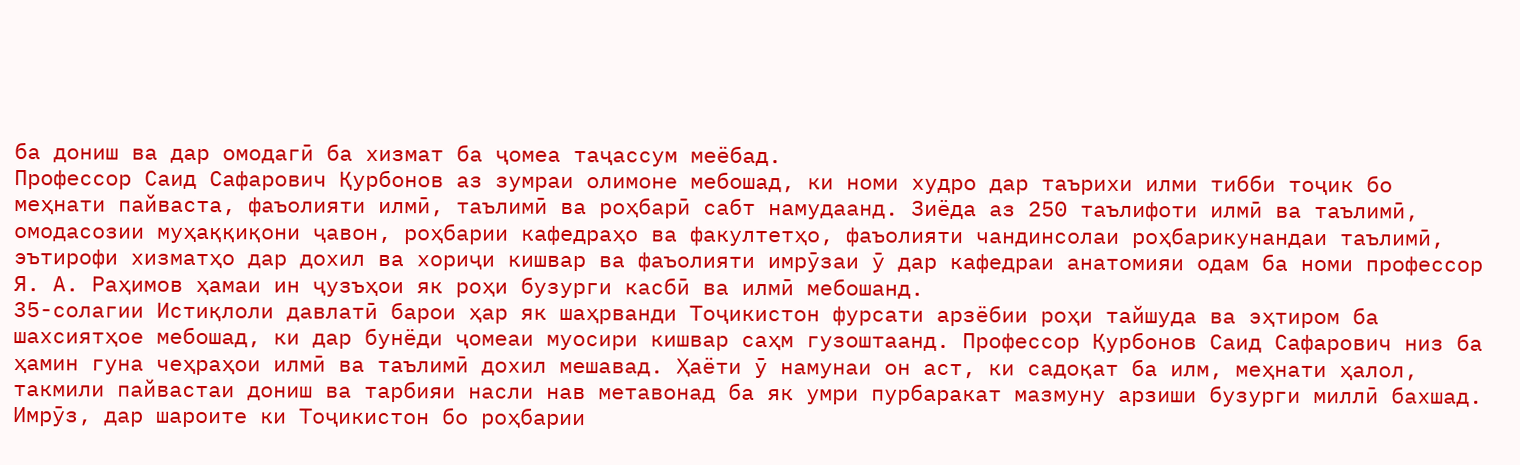ба дониш ва дар омодагӣ ба хизмат ба ҷомеа таҷассум меёбад.
Профессор Саид Сафарович Қурбонов аз зумраи олимоне мебошад, ки номи худро дар таърихи илми тибби тоҷик бо меҳнати пайваста, фаъолияти илмӣ, таълимӣ ва роҳбарӣ сабт намудаанд. Зиёда аз 250 таълифоти илмӣ ва таълимӣ, омодасозии муҳаққиқони ҷавон, роҳбарии кафедраҳо ва факултетҳо, фаъолияти чандинсолаи роҳбарикунандаи таълимӣ, эътирофи хизматҳо дар дохил ва хориҷи кишвар ва фаъолияти имрӯзаи ӯ дар кафедраи анатомияи одам ба номи профессор Я. А. Раҳимов ҳамаи ин ҷузъҳои як роҳи бузурги касбӣ ва илмӣ мебошанд.
35-солагии Истиқлоли давлатӣ барои ҳар як шаҳрванди Тоҷикистон фурсати арзёбии роҳи тайшуда ва эҳтиром ба шахсиятҳое мебошад, ки дар бунёди ҷомеаи муосири кишвар саҳм гузоштаанд. Профессор Қурбонов Саид Сафарович низ ба ҳамин гуна чеҳраҳои илмӣ ва таълимӣ дохил мешавад. Ҳаёти ӯ намунаи он аст, ки садоқат ба илм, меҳнати ҳалол, такмили пайвастаи дониш ва тарбияи насли нав метавонад ба як умри пурбаракат мазмуну арзиши бузурги миллӣ бахшад.
Имрӯз, дар шароите ки Тоҷикистон бо роҳбарии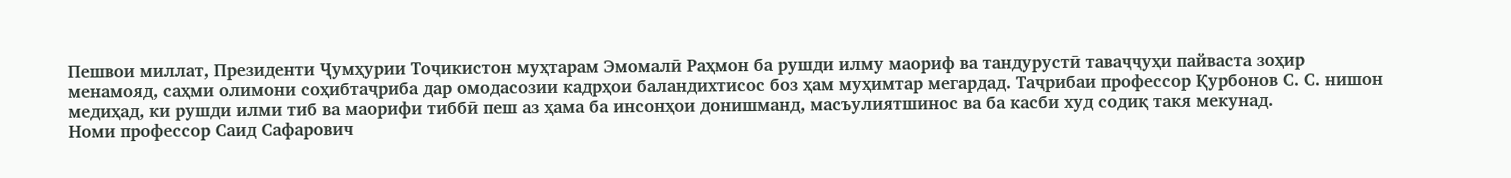Пешвои миллат, Президенти Ҷумҳурии Тоҷикистон муҳтарам Эмомалӣ Раҳмон ба рушди илму маориф ва тандурустӣ таваҷҷуҳи пайваста зоҳир менамояд, саҳми олимони соҳибтаҷриба дар омодасозии кадрҳои баландихтисос боз ҳам муҳимтар мегардад. Таҷрибаи профессор Қурбонов С. С. нишон медиҳад, ки рушди илми тиб ва маорифи тиббӣ пеш аз ҳама ба инсонҳои донишманд, масъулиятшинос ва ба касби худ содиқ такя мекунад.
Номи профессор Саид Сафарович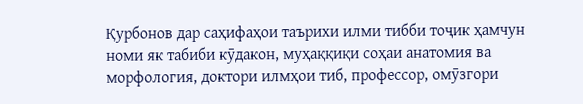Қурбонов дар саҳифаҳои таърихи илми тибби тоҷик ҳамчун номи як табиби кӯдакон, муҳаққиқи соҳаи анатомия ва морфология, доктори илмҳои тиб, профессор, омӯзгори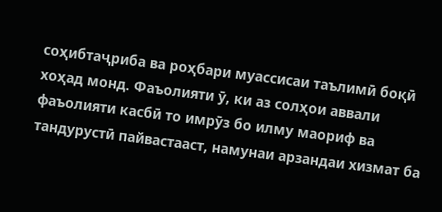соҳибтаҷриба ва роҳбари муассисаи таълимӣ боқӣ хоҳад монд. Фаъолияти ӯ, ки аз солҳои аввали фаъолияти касбӣ то имрӯз бо илму маориф ва тандурустӣ пайвастааст, намунаи арзандаи хизмат ба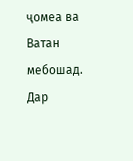ҷомеа ва Ватан мебошад. Дар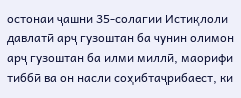остонаи ҷашни 35-солагии Истиқлоли давлатӣ арҷ гузоштан ба чунин олимон арҷ гузоштан ба илми миллӣ, маорифи тиббӣ ва он насли соҳибтаҷрибаест, ки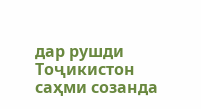дар рушди Тоҷикистон саҳми созанда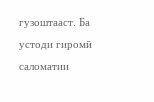гузоштааст. Ба устоди гиромӣ саломатии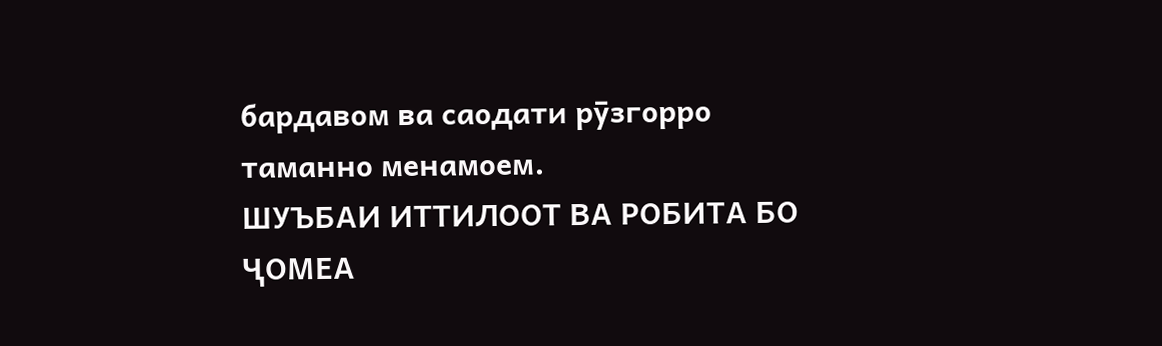бардавом ва саодати рӯзгорро таманно менамоем.
ШУЪБАИ ИТТИЛООТ ВА РОБИТА БО ҶОМЕА